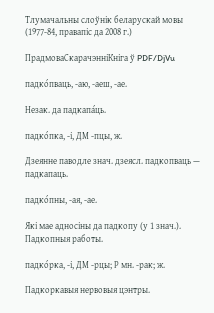Тлумачальны слоўнік беларускай мовы (1977-84, правапіс да 2008 г.)

ПрадмоваСкарачэнніКніга ў PDF/DjVu

падко́пваць, ‑аю, ‑аеш, ‑ае.

Незак. да падкапа́ць.

падко́пка, ‑і, ДМ ‑пцы, ж.

Дзеянне паводле знач. дзеясл. падкопваць — падкапаць.

падко́пны, ‑ая, ‑ае.

Які мае адносіны да падкопу (у 1 знач.). Падкопныя работы.

падко́рка, ‑і, ДМ ‑рцы; Р мн. ‑рак; ж.

Падкоркавыя нервовыя цэнтры.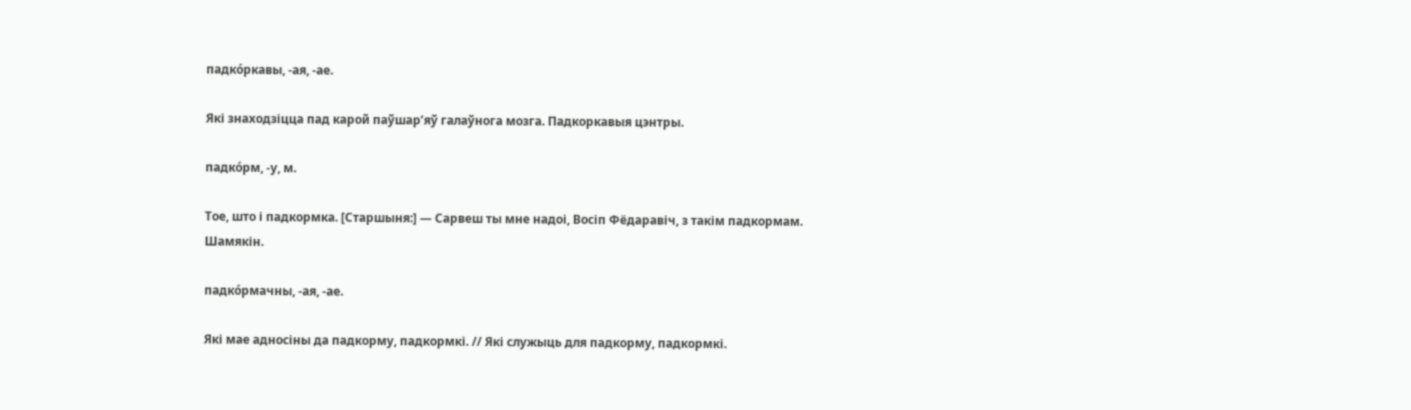падко́ркавы, ‑ая, ‑ае.

Які знаходзіцца пад карой паўшар’яў галаўнога мозга. Падкоркавыя цэнтры.

падко́рм, ‑у, м.

Тое, што і падкормка. [Старшыня:] — Сарвеш ты мне надоі, Восіп Фёдаравіч, з такім падкормам. Шамякін.

падко́рмачны, ‑ая, ‑ае.

Які мае адносіны да падкорму, падкормкі. // Які служыць для падкорму, падкормкі.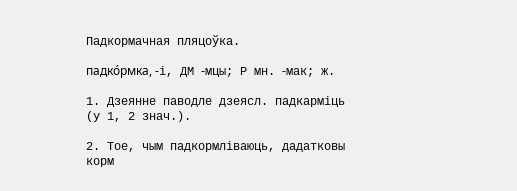Падкормачная пляцоўка.

падко́рмка, ‑і, ДМ ‑мцы; Р мн. ‑мак; ж.

1. Дзеянне паводле дзеясл. падкарміць (у 1, 2 знач.).

2. Тое, чым падкормліваюць, дадатковы корм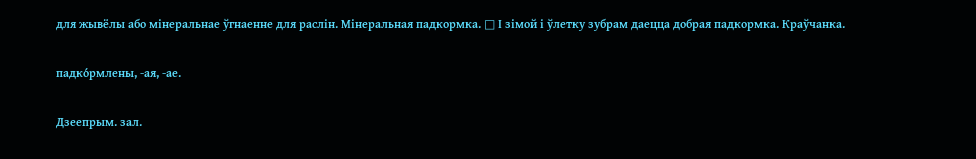для жывёлы або мінеральнае ўгнаенне для раслін. Мінеральная падкормка. □ І зімой і ўлетку зубрам даецца добрая падкормка. Краўчанка.

падко́рмлены, ‑ая, ‑ае.

Дзеепрым. зал.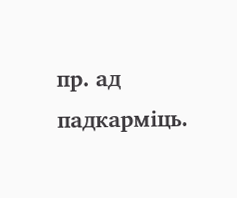пр. ад падкарміць.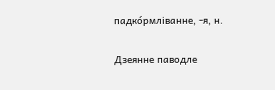падко́рмліванне, ‑я, н.

Дзеянне паводле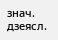знач. дзеясл.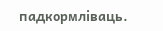падкормліваць.